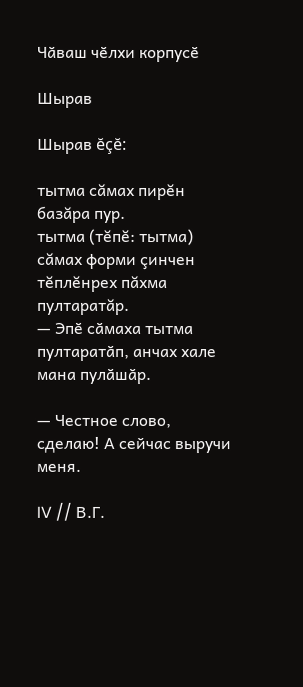Чӑваш чӗлхи корпусӗ

Шырав

Шырав ĕçĕ:

тытма сăмах пирĕн базăра пур.
тытма (тĕпĕ: тытма) сăмах форми çинчен тĕплĕнрех пăхма пултаратăр.
— Эпӗ сӑмаха тытма пултаратӑп, анчах хале мана пулӑшӑр.

— Честное слово, сделаю! А сейчас выручи меня.

IV // В.Г.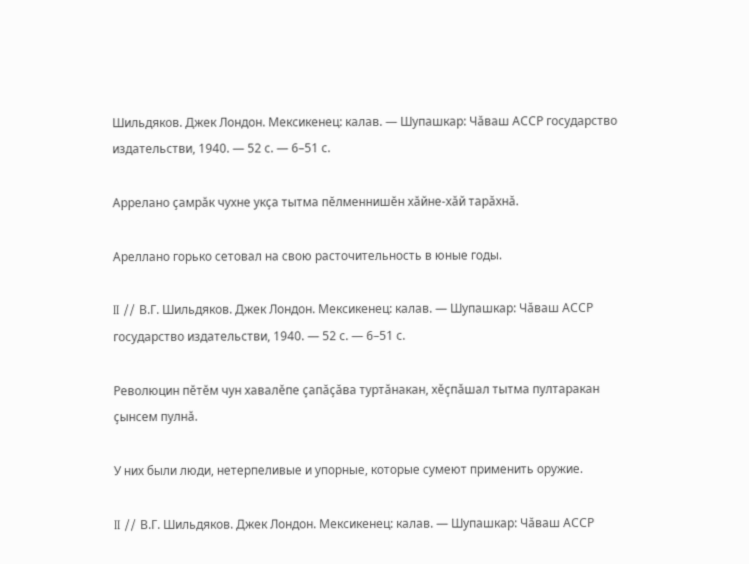Шильдяков. Джек Лондон. Мексикенец: калав. — Шупашкар: Чӑваш АССР государство издательстви, 1940. — 52 с. — 6–51 с.

Аррелано ҫамрӑк чухне укҫа тытма пӗлменнишӗн хӑйне-хӑй тарӑхнӑ.

Ареллано горько сетовал на свою расточительность в юные годы.

II // В.Г. Шильдяков. Джек Лондон. Мексикенец: калав. — Шупашкар: Чӑваш АССР государство издательстви, 1940. — 52 с. — 6–51 с.

Революцин пӗтӗм чун хавалӗпе ҫапӑҫӑва туртӑнакан, хӗҫпӑшал тытма пултаракан ҫынсем пулнӑ.

У них были люди, нетерпеливые и упорные, которые сумеют применить оружие.

II // В.Г. Шильдяков. Джек Лондон. Мексикенец: калав. — Шупашкар: Чӑваш АССР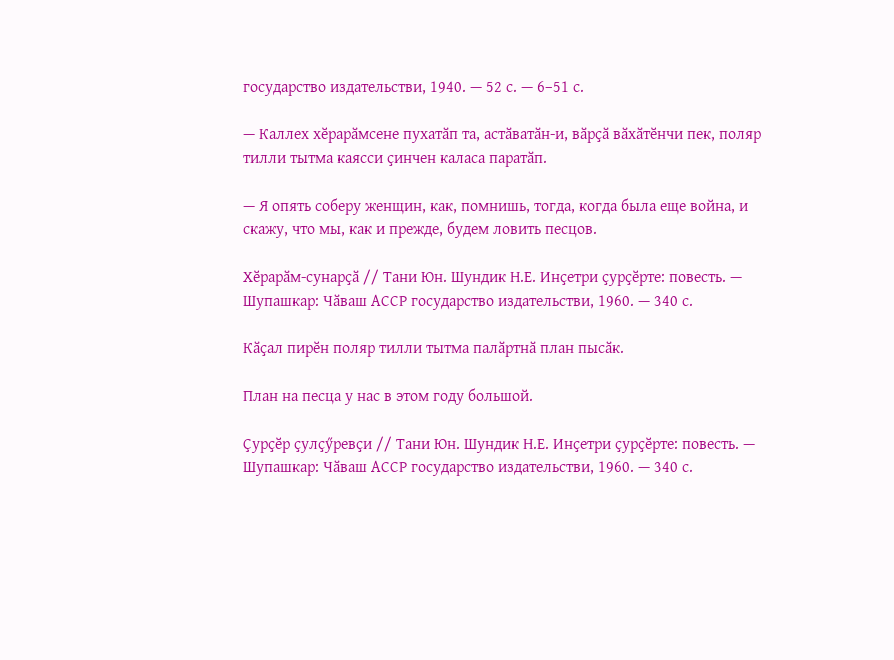государство издательстви, 1940. — 52 с. — 6–51 с.

— Каллех хӗрарӑмсене пухатӑп та, астӑватӑн-и, вӑрҫӑ вӑхӑтӗнчи пек, поляр тилли тытма каясси ҫинчен каласа паратӑп.

— Я опять соберу женщин, как, помнишь, тогда, когда была еще война, и скажу, что мы, как и прежде, будем ловить песцов.

Хӗрарӑм-сунарҫӑ // Тани Юн. Шундик Н.Е. Инҫетри ҫурҫӗрте: повесть. — Шупашкар: Чӑваш АССР государство издательстви, 1960. — 340 с.

Кӑҫал пирӗн поляр тилли тытма палӑртнӑ план пысӑк.

План на песца у нас в этом году большой.

Ҫурҫӗр ҫулҫӳревҫи // Тани Юн. Шундик Н.Е. Инҫетри ҫурҫӗрте: повесть. — Шупашкар: Чӑваш АССР государство издательстви, 1960. — 340 с.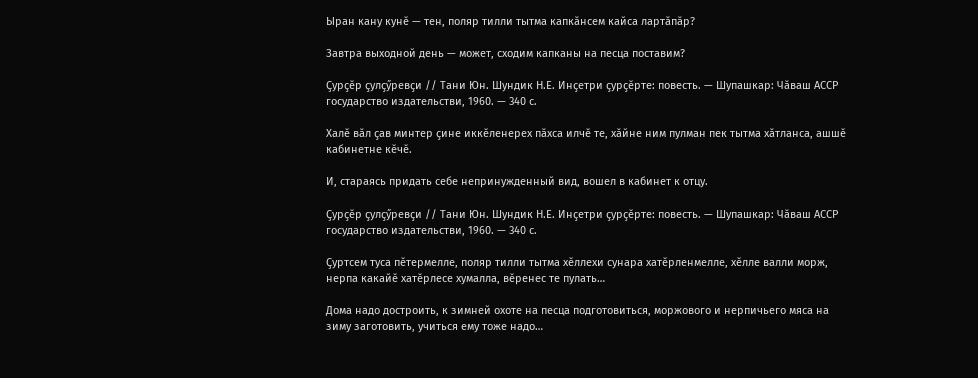Ыран кану кунӗ — тен, поляр тилли тытма капкӑнсем кайса лартӑпӑр?

Завтра выходной день — может, сходим капканы на песца поставим?

Ҫурҫӗр ҫулҫӳревҫи // Тани Юн. Шундик Н.Е. Инҫетри ҫурҫӗрте: повесть. — Шупашкар: Чӑваш АССР государство издательстви, 1960. — 340 с.

Халӗ вӑл ҫав минтер ҫине иккӗленерех пӑхса илчӗ те, хӑйне ним пулман пек тытма хӑтланса, ашшӗ кабинетне кӗчӗ.

И, стараясь придать себе непринужденный вид, вошел в кабинет к отцу.

Ҫурҫӗр ҫулҫӳревҫи // Тани Юн. Шундик Н.Е. Инҫетри ҫурҫӗрте: повесть. — Шупашкар: Чӑваш АССР государство издательстви, 1960. — 340 с.

Ҫуртсем туса пӗтермелле, поляр тилли тытма хӗллехи сунара хатӗрленмелле, хӗлле валли морж, нерпа какайӗ хатӗрлесе хумалла, вӗренес те пулать…

Дома надо достроить, к зимней охоте на песца подготовиться, моржового и нерпичьего мяса на зиму заготовить, учиться ему тоже надо…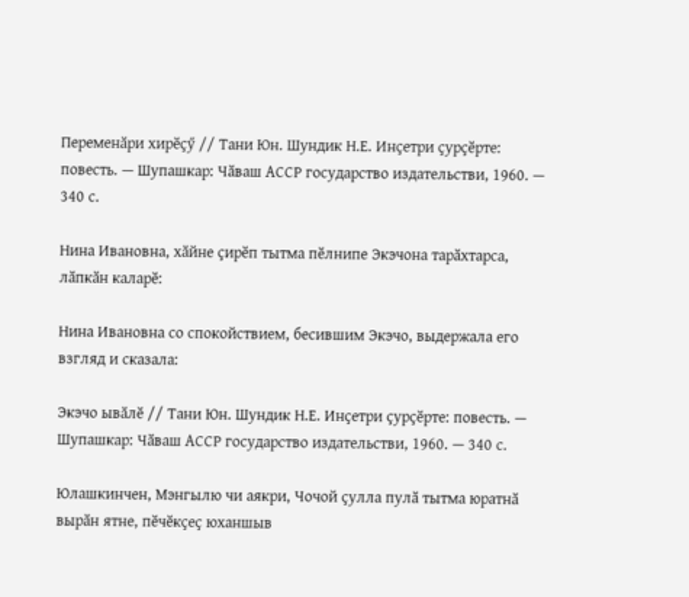Переменӑри хирӗҫӳ // Тани Юн. Шундик Н.Е. Инҫетри ҫурҫӗрте: повесть. — Шупашкар: Чӑваш АССР государство издательстви, 1960. — 340 с.

Нина Ивановна, хӑйне ҫирӗп тытма пӗлнипе Экэчона тарӑхтарса, лӑпкӑн каларӗ:

Нина Ивановна со спокойствием, бесившим Экэчо, выдержала его взгляд и сказала:

Экэчо ывӑлӗ // Тани Юн. Шундик Н.Е. Инҫетри ҫурҫӗрте: повесть. — Шупашкар: Чӑваш АССР государство издательстви, 1960. — 340 с.

Юлашкинчен, Мэнгылю чи аякри, Чочой ҫулла пулӑ тытма юратнӑ вырӑн ятне, пӗчӗкҫеҫ юханшыв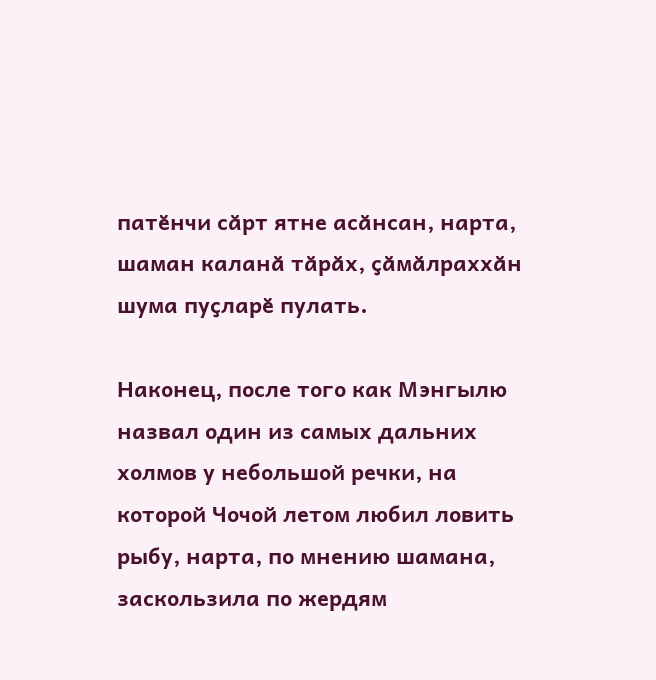патӗнчи сӑрт ятне асӑнсан, нарта, шаман каланӑ тӑрӑх, ҫӑмӑлраххӑн шума пуҫларӗ пулать.

Наконец, после того как Мэнгылю назвал один из самых дальних холмов у небольшой речки, на которой Чочой летом любил ловить рыбу, нарта, по мнению шамана, заскользила по жердям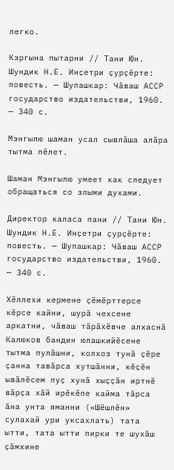легко.

Кэргына пытарни // Тани Юн. Шундик Н.Е. Инҫетри ҫурҫӗрте: повесть. — Шупашкар: Чӑваш АССР государство издательстви, 1960. — 340 с.

Мэнгылю шаман усал сывлӑша алӑра тытма пӗлет.

Шаман Мэнгылю умеет как следует обращаться со злыми духами.

Директор каласа пани // Тани Юн. Шундик Н.Е. Инҫетри ҫурҫӗрте: повесть. — Шупашкар: Чӑваш АССР государство издательстви, 1960. — 340 с.

Хӗллехи кермене ҫӗмӗрттерсе кӗрсе кайни, шурӑ чехсене аркатни, чӑваш тӑрӑхӗвче алхаснӑ Калюков бандин юлашкийӗсене тытма пулӑшни, колхоз тунӑ ҫӗре ҫанна тавӑрса хутшӑнни, кӗҫӗн ывӑлӗсем пуҫ хунӑ хыҫҫӑн иртнӗ вӑрҫа хӑй ирӗкӗпе кайма тӑрса ӑна унта яманни («Шӗшлӗн» сулахай ури уксахлать) тата ытти, тата ытти пирки те шухӑш ҫӑмхине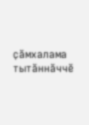ҫӑмхалама тытӑннӑччӗ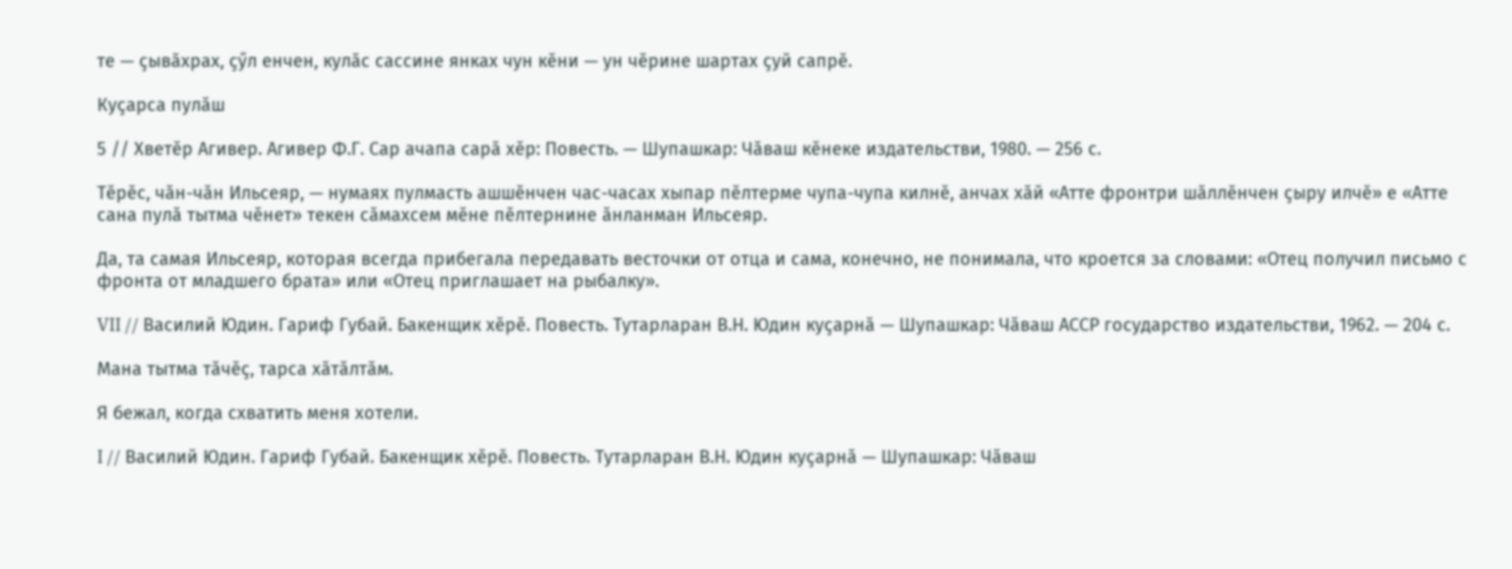те — ҫывӑхрах, ҫӳл енчен, кулӑс сассине янках чун кӗни — ун чӗрине шартах ҫуй сапрӗ.

Куҫарса пулӑш

5 // Хветӗр Агивер. Агивер Ф.Г. Сар ачапа сарӑ хӗр: Повесть. — Шупашкар: Чӑваш кӗнеке издательстви, 1980. — 256 с.

Тӗрӗс, чӑн-чӑн Ильсеяр, — нумаях пулмасть ашшӗнчен час-часах хыпар пӗлтерме чупа-чупа килнӗ, анчах хӑй «Атте фронтри шӑллӗнчен ҫыру илчӗ» е «Атте сана пулӑ тытма чӗнет» текен сӑмахсем мӗне пӗлтернине ӑнланман Ильсеяр.

Да, та самая Ильсеяр, которая всегда прибегала передавать весточки от отца и сама, конечно, не понимала, что кроется за словами: «Отец получил письмо с фронта от младшего брата» или «Отец приглашает на рыбалку».

VII // Василий Юдин. Гариф Губай. Бакенщик хӗрӗ. Повесть. Тутарларан В.Н. Юдин куҫарнӑ — Шупашкар: Чӑваш АССР государство издательстви, 1962. — 204 с.

Мана тытма тӑчӗҫ, тарса хӑтӑлтӑм.

Я бежал, когда схватить меня хотели.

I // Василий Юдин. Гариф Губай. Бакенщик хӗрӗ. Повесть. Тутарларан В.Н. Юдин куҫарнӑ — Шупашкар: Чӑваш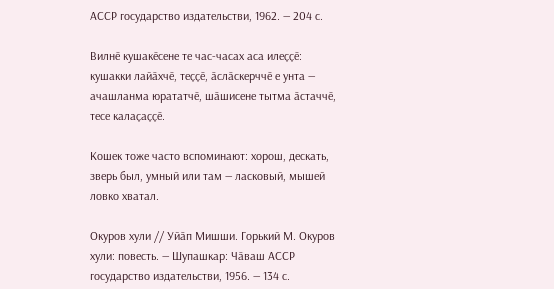АССР государство издательстви, 1962. — 204 с.

Вилнӗ кушакӗсене те час-часах аса илеҫҫӗ: кушакки лайӑхчӗ, теҫҫӗ, ӑслӑскерччӗ е унта — ачашланма юрататчӗ, шӑшисене тытма ӑстаччӗ, тесе калаҫаҫҫӗ.

Кошек тоже часто вспоминают: хорош, дескать, зверь был, умный или там — ласковый, мышей ловко хватал.

Окуров хули // Уйӑп Мишши. Горький М. Окуров хули: повесть. — Шупашкар: Чӑваш АССР государство издательстви, 1956. — 134 с.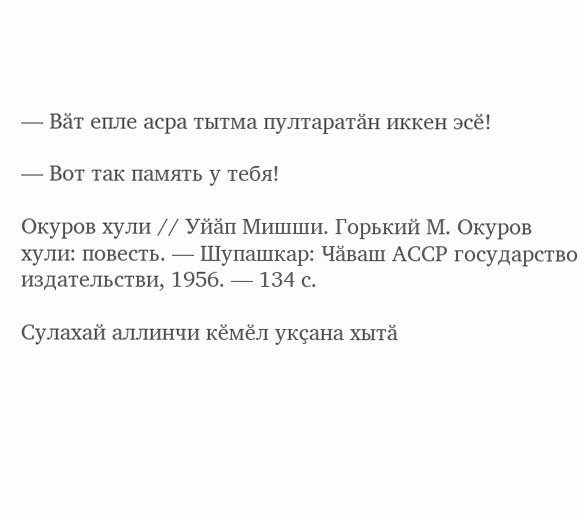— Вӑт епле асра тытма пултаратӑн иккен эсӗ!

— Вот так память у тебя!

Окуров хули // Уйӑп Мишши. Горький М. Окуров хули: повесть. — Шупашкар: Чӑваш АССР государство издательстви, 1956. — 134 с.

Сулахай аллинчи кӗмӗл укҫана хытӑ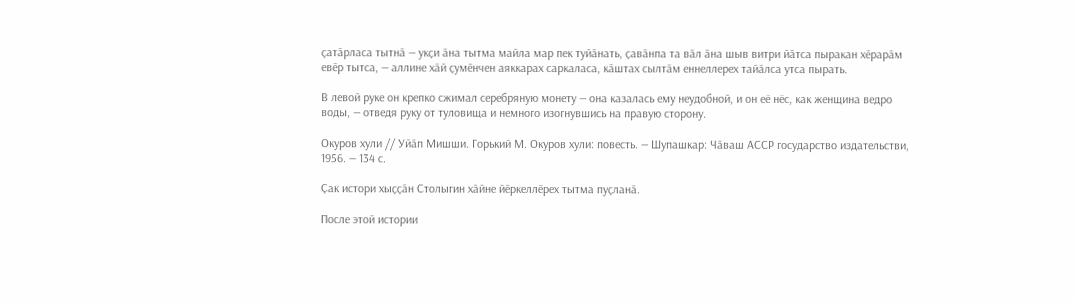ҫатӑрласа тытнӑ — укҫи ӑна тытма майла мар пек туйӑнать, ҫавӑнпа та вӑл ӑна шыв витри йӑтса пыракан хӗрарӑм евӗр тытса, — аллине хӑй ҫумӗнчен аяккарах саркаласа, кӑштах сылтӑм еннеллерех тайӑлса утса пырать.

В левой руке он крепко сжимал серебряную монету — она казалась ему неудобной, и он её нёс, как женщина ведро воды, — отведя руку от туловища и немного изогнувшись на правую сторону.

Окуров хули // Уйӑп Мишши. Горький М. Окуров хули: повесть. — Шупашкар: Чӑваш АССР государство издательстви, 1956. — 134 с.

Ҫак истори хыҫҫӑн Столыгин хӑйне йӗркеллӗрех тытма пуҫланӑ.

После этой истории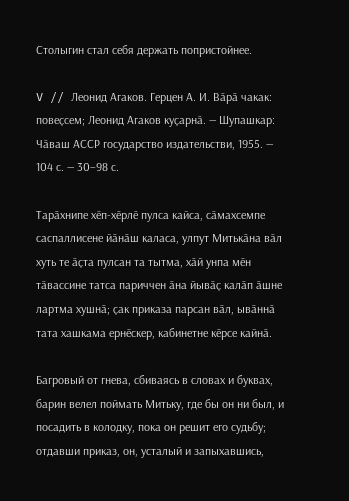Столыгин стал себя держать попристойнее.

V // Леонид Агаков. Герцен А. И. Вӑрӑ чакак: повеҫсем; Леонид Агаков куҫарнӑ. — Шупашкар: Чӑваш АССР государство издательстви, 1955. — 104 с. — 30–98 с.

Тарӑхнипе хӗп-хӗрлӗ пулса кайса, сӑмахсемпе саспаллисене йӑнӑш каласа, улпут Митькӑна вӑл хуть те ӑҫта пулсан та тытма, хӑй унпа мӗн тӑвассине татса париччен ӑна йывӑҫ калӑп ӑшне лартма хушнӑ; ҫак приказа парсан вӑл, ывӑннӑ тата хашкама ернӗскер, кабинетне кӗрсе кайнӑ.

Багровый от гнева, сбиваясь в словах и буквах, барин велел поймать Митьку, где бы он ни был, и посадить в колодку, пока он решит его судьбу; отдавши приказ, он, усталый и запыхавшись,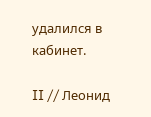удалился в кабинет.

II // Леонид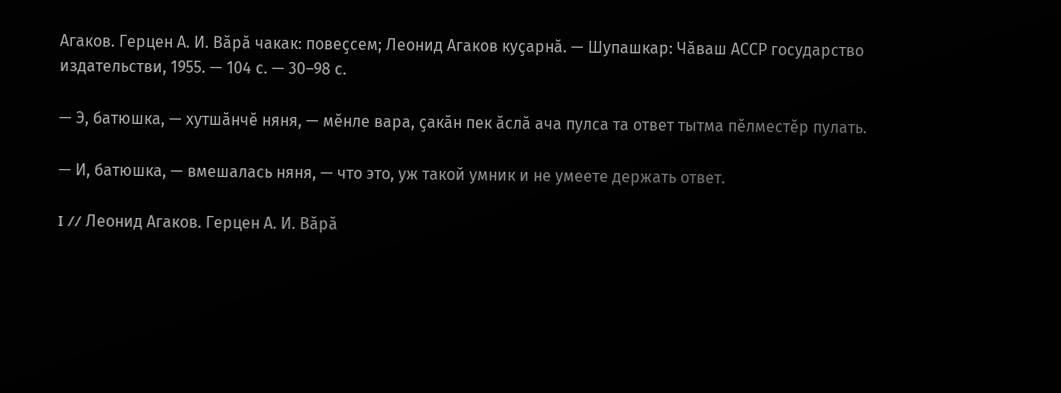Агаков. Герцен А. И. Вӑрӑ чакак: повеҫсем; Леонид Агаков куҫарнӑ. — Шупашкар: Чӑваш АССР государство издательстви, 1955. — 104 с. — 30–98 с.

— Э, батюшка, — хутшӑнчӗ няня, — мӗнле вара, ҫакӑн пек ӑслӑ ача пулса та ответ тытма пӗлместӗр пулать.

— И, батюшка, — вмешалась няня, — что это, уж такой умник и не умеете держать ответ.

I // Леонид Агаков. Герцен А. И. Вӑрӑ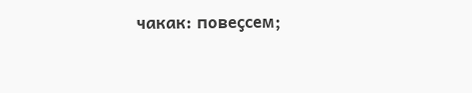чакак: повеҫсем;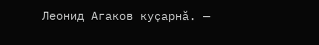Леонид Агаков куҫарнӑ. —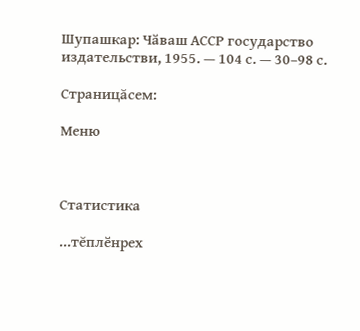Шупашкар: Чӑваш АССР государство издательстви, 1955. — 104 с. — 30–98 с.

Страницăсем:

Меню



Статистика

...тĕплӗнрех